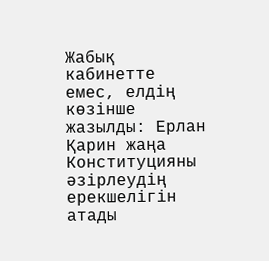Жабық кабинетте емес, елдің көзінше жазылды: Ерлан Қарин жаңа Конституцияны әзірлеудің ерекшелігін атады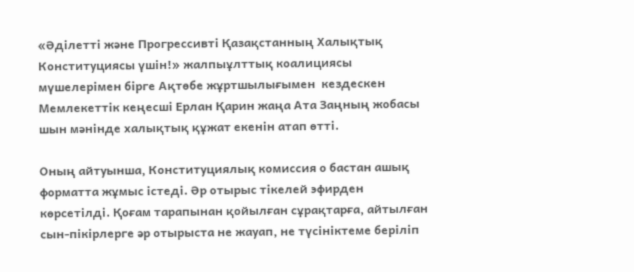«Әділетті және Прогрессивті Қазақстанның Халықтық Конституциясы үшін!» жалпыұлттық коалициясы мүшелерімен бірге Ақтөбе жұртшылығымен  кездескен Мемлекеттік кеңесші Ерлан Қарин жаңа Ата Заңның жобасы шын мәнінде халықтық құжат екенін атап өтті.

Оның айтуынша, Конституциялық комиссия о бастан ашық форматта жұмыс істеді. Әр отырыс тікелей эфирден көрсетілді. Қоғам тарапынан қойылған сұрақтарға, айтылған сын-пікірлерге әр отырыста не жауап, не түсініктеме беріліп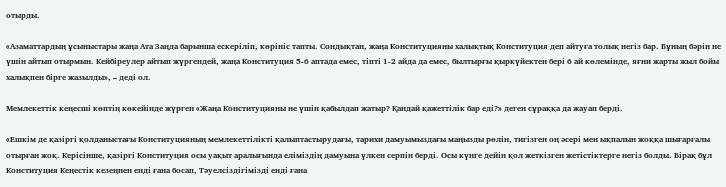отырды.

«Азаматтардың ұсыныстары жаңа Ата Заңда барынша ескеріліп, көрініс тапты. Сондықтан, жаңа Конституцияны халықтық Конституция деп айтуға толық негіз бар. Бұның бәрін не үшін айтып отырмын. Кейбіреулер айтып жүргендей, жаңа Конституция 5-6 аптада емес, тіпті 1-2 айда да емес, былтырғы қыркүйектен бері 6 ай көлемінде, яғни жарты жыл бойы халықпен бірге жазылды», – деді ол.

Мемлекеттік кеңесші көптің көкейінде жүрген «Жаңа Конституцияны не үшін қабылдап жатыр? Қандай қажеттілік бар еді?» деген сұраққа да жауап берді.

«Ешкім де қазіргі қолданыстағы Конституцияның мемлекеттілікті қалыптастырудағы, тарихи дамуымыздағы маңызды рөлін, тигізген оң әсері мен ықпалын жоққа шығарғалы отырған жоқ. Керісінше, қазіргі Конституция осы уақыт аралығында еліміздің дамуына үлкен серпін берді. Осы күнге дейін қол жеткізген жетістіктерге негіз болды. Бірақ бұл Конституция Кеңестік кезеңнен енді ғана босап, Тәуелсіздігімізді енді ғана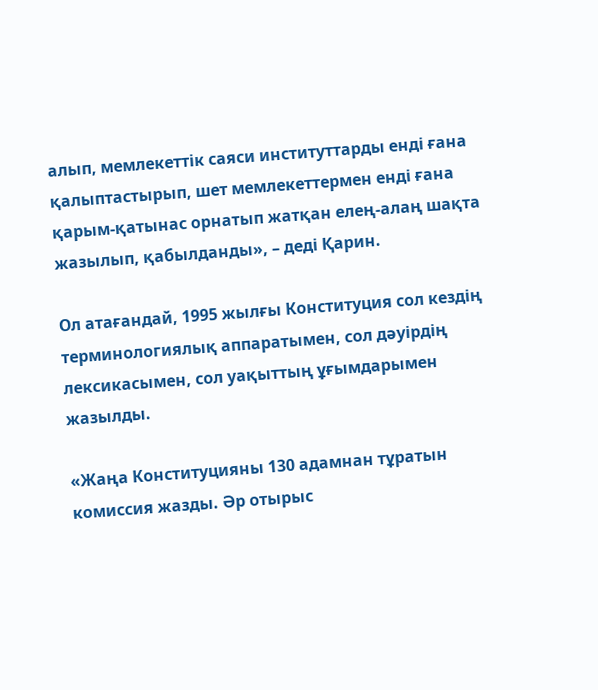алып, мемлекеттік саяси институттарды енді ғана қалыптастырып, шет мемлекеттермен енді ғана қарым-қатынас орнатып жатқан елең-алаң шақта жазылып, қабылданды», – деді Қарин.

Ол атағандай, 1995 жылғы Конституция сол кездің терминологиялық аппаратымен, сол дәуірдің лексикасымен, сол уақыттың ұғымдарымен жазылды.

«Жаңа Конституцияны 130 адамнан тұратын комиссия жазды. Әр отырыс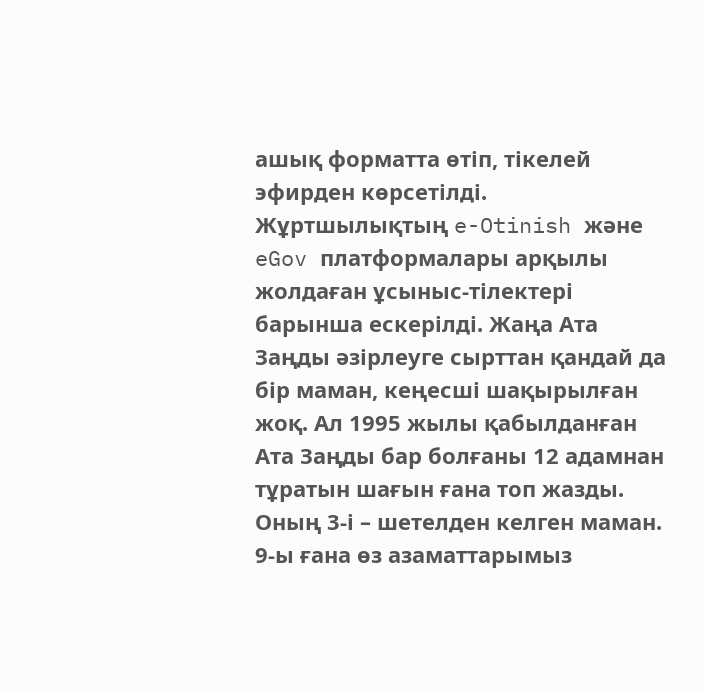ашық форматта өтіп, тікелей эфирден көрсетілді. Жұртшылықтың e-Otinish және eGov платформалары арқылы жолдаған ұсыныс-тілектері барынша ескерілді. Жаңа Ата Заңды әзірлеуге сырттан қандай да бір маман, кеңесші шақырылған жоқ. Ал 1995 жылы қабылданған Ата Заңды бар болғаны 12 адамнан тұратын шағын ғана топ жазды. Оның 3-і – шетелден келген маман. 9-ы ғана өз азаматтарымыз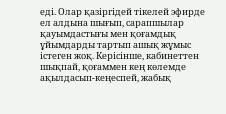еді. Олар қазіргідей тікелей эфирде ел алдына шығып, сарапшылар қауымдастығы мен қоғамдық ұйымдарды тартып ашық жұмыс істеген жоқ. Керісінше, кабинеттен шықпай, қоғаммен кең көлемде ақылдасып-кеңеспей, жабық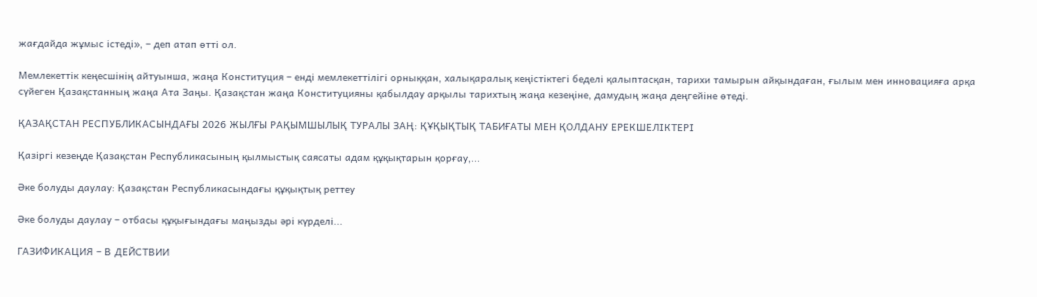жағдайда жұмыс істеді», – деп атап өтті ол.

Мемлекеттік кеңесшінің айтуынша, жаңа Конституция – енді мемлекеттілігі орныққан, халықаралық кеңістіктегі беделі қалыптасқан, тарихи тамырын айқындаған, ғылым мен инновацияға арқа сүйеген Қазақстанның жаңа Ата Заңы. Қазақстан жаңа Конституцияны қабылдау арқылы тарихтың жаңа кезеңіне, дамудың жаңа деңгейіне өтеді.

ҚАЗАҚСТАН РЕСПУБЛИКАСЫНДАҒЫ 2026 ЖЫЛҒЫ РАҚЫМШЫЛЫҚ ТУРАЛЫ ЗАҢ: ҚҰҚЫҚТЫҚ ТАБИҒАТЫ МЕН ҚОЛДАНУ ЕРЕКШЕЛІКТЕРІ

Қазіргі кезеңде Қазақстан Республикасының қылмыстық саясаты адам құқықтарын қорғау,...

Әке болуды даулау: Қазақстан Республикасындағы құқықтық реттеу

Әке болуды даулау – отбасы құқығындағы маңызды әрі күрделі...

ГАЗИФИКАЦИЯ – В ДЕЙСТВИИ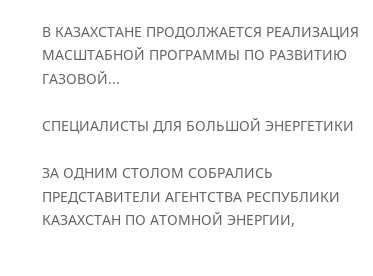В КАЗАХСТАНЕ ПРОДОЛЖАЕТСЯ РЕАЛИЗАЦИЯ МАСШТАБНОЙ ПРОГРАММЫ ПО РАЗВИТИЮ ГАЗОВОЙ...

СПЕЦИАЛИСТЫ ДЛЯ БОЛЬШОЙ ЭНЕРГЕТИКИ

ЗА ОДНИМ СТОЛОМ СОБРАЛИСЬ ПРЕДСТАВИТЕЛИ АГЕНТСТВА РЕСПУБЛИКИ КАЗАХСТАН ПО АТОМНОЙ ЭНЕРГИИ,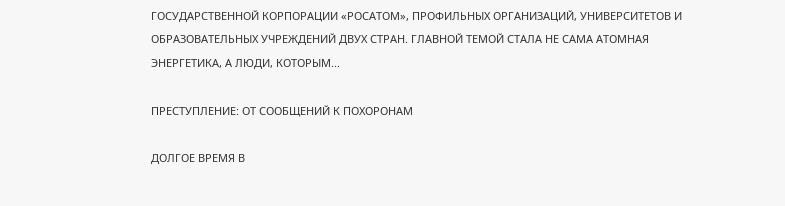ГОСУДАРСТВЕННОЙ КОРПОРАЦИИ «РОСАТОМ», ПРОФИЛЬНЫХ ОРГАНИЗАЦИЙ, УНИВЕРСИТЕТОВ И ОБРАЗОВАТЕЛЬНЫХ УЧРЕЖДЕНИЙ ДВУХ СТРАН. ГЛАВНОЙ ТЕМОЙ СТАЛА НЕ САМА АТОМНАЯ ЭНЕРГЕТИКА, А ЛЮДИ, КОТОРЫМ...

ПРЕСТУПЛЕНИЕ: ОТ СООБЩЕНИЙ К ПОХОРОНАМ

ДОЛГОЕ ВРЕМЯ В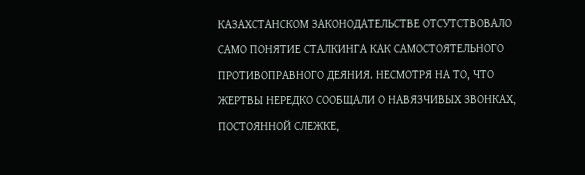КАЗАХСТАНСКОМ ЗАКОНОДАТЕЛЬСТВЕ ОТСУТСТВОВАЛО САМО ПОНЯТИЕ СТАЛКИНГА КАК САМОСТОЯТЕЛЬНОГО ПРОТИВОПРАВНОГО ДЕЯНИЯ. НЕСМОТРЯ НА ТО, ЧТО ЖЕРТВЫ НЕРЕДКО СООБЩАЛИ О НАВЯЗЧИВЫХ ЗВОНКАХ, ПОСТОЯННОЙ СЛЕЖКЕ,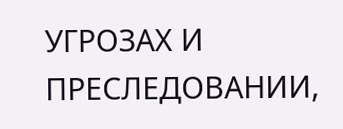УГРОЗАХ И ПРЕСЛЕДОВАНИИ,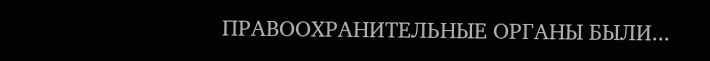ПРАВООХРАНИТЕЛЬНЫЕ ОРГАНЫ БЫЛИ...